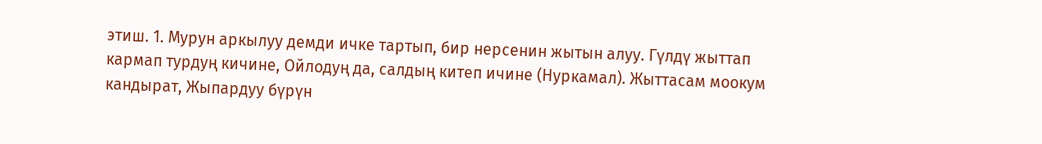этиш. 1. Мурун аркылуу демди ичке тартып, бир нерсенин жытын алуу. Гүлдү жыттап кармап турдуң кичине, Ойлодуң да, салдың китеп ичине (Нуркамал). Жыттасам моокум кандырат, Жыпардуу бүрүн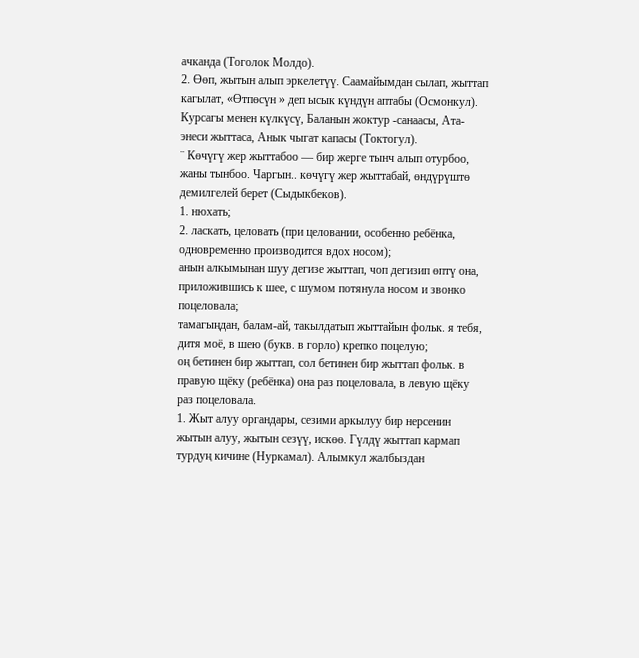ачканда (Тоголок Молдо).
2. Өөп, жытын алып эркелетүү. Саамайымдан сылап, жыттап кагылат, «Өтпөсүн » деп ысык күндүн аптабы (Осмонкул). Курсагы менен күлкүсү, Баланын жоктур -санаасы, Ата-энеси жыттаса, Анык чыгат капасы (Токтогул).
¨ Көчүгү жер жыттабоо — бир жерге тынч алып отурбоо, жаны тынбоо. Чаргын.. көчүгү жер жыттабай, өндүрүштө демилгелей берет (Сыдыкбеков).
1. нюхать;
2. ласкать, целовать (при целовании, особенно ребёнка, одновременно производится вдох носом);
анын алкымынан шуу дегизе жыттап, чоп дегизип өптү она, приложившись к шее, с шумом потянула носом и звонко поцеловала;
тамагыңдан, балам-ай, такылдатып жыттайын фольк. я тебя, дитя моё, в шею (букв. в горло) крепко поцелую;
оң бетинен бир жыттап, сол бетинен бир жыттап фольк. в правую щёку (ребёнка) она раз поцеловала, в левую щёку раз поцеловала.
1. Жыт алуу органдары, сезими аркылуу бир нерсенин жытын алуу, жытын сезүү, искөө. Гүлдү жыттап кармап турдуң кичине (Нуркамал). Алымкул жалбыздан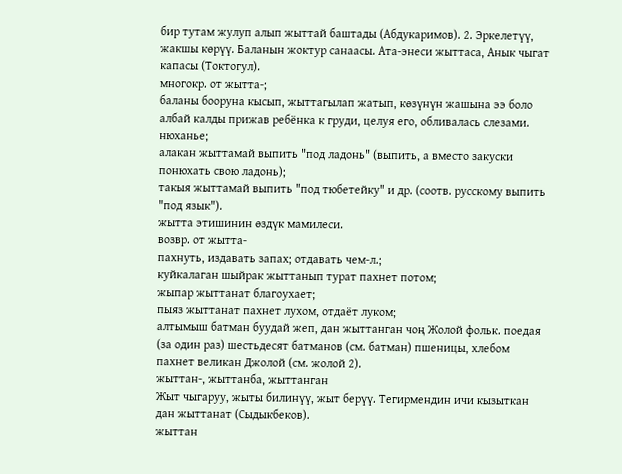бир тутам жулуп алып жыттай баштады (Абдукаримов). 2. Эркелетүү, жакшы көрүү. Баланын жоктур санаасы. Ата-энеси жыттаса, Анык чыгат капасы (Токтогул).
многокр. от жытта-;
баланы бооруна кысып, жыттагылап жатып, көзүнүн жашына ээ боло албай калды прижав ребёнка к груди, целуя его, обливалась слезами.
нюханье;
алакан жыттамай выпить "под ладонь" (выпить, а вместо закуски понюхать свою ладонь);
такыя жыттамай выпить "под тюбетейку" и др. (соотв. русскому выпить "под язык").
жытта этишинин өздүк мамилеси.
возвр. от жытта-
пахнуть, издавать запах; отдавать чем-л.;
куйкалаган шыйрак жыттанып турат пахнет потом;
жыпар жыттанат благоухает;
пыяз жыттанат пахнет лухом, отдаёт луком;
алтымыш батман буудай жеп, дан жыттанган чоң Жолой фольк. поедая (за один раз) шестьдесят батманов (см. батман) пшеницы, хлебом пахнет великан Джолой (см. жолой 2).
жыттан-, жыттанба, жыттанган
Жыт чыгаруу, жыты билинүү, жыт берүү. Тегирмендин ичи кызыткан дан жыттанат (Сыдыкбеков).
жыттан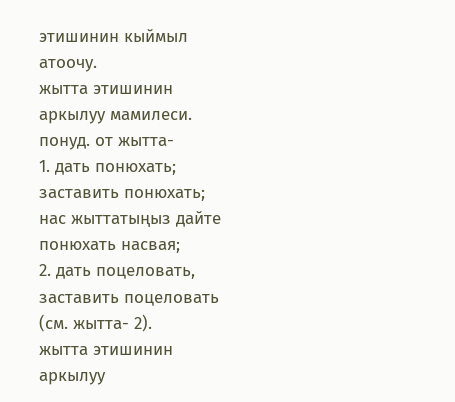этишинин кыймыл атоочу.
жытта этишинин аркылуу мамилеси.
понуд. от жытта-
1. дать понюхать; заставить понюхать;
нас жыттатыңыз дайте понюхать насвая;
2. дать поцеловать, заставить поцеловать (см. жытта- 2).
жытта этишинин аркылуу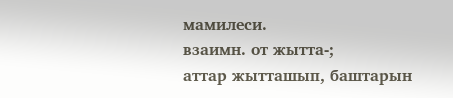мамилеси.
взаимн. от жытта-;
аттар жытташып, баштарын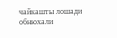чайкашты лошади обнюхали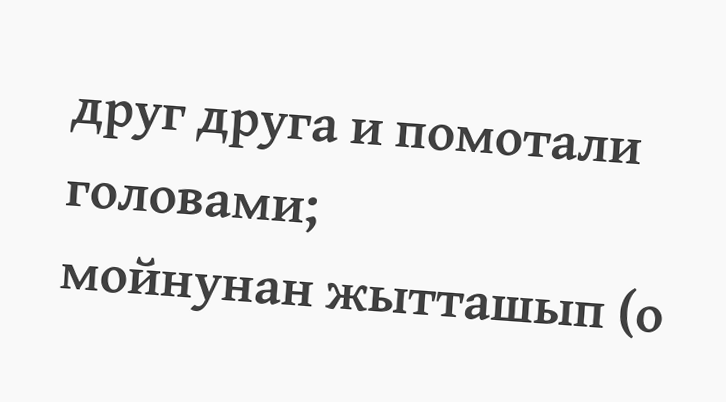друг друга и помотали головами;
мойнунан жытташып (о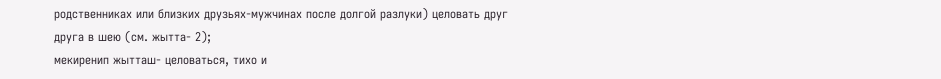родственниках или близких друзьях-мужчинах после долгой разлуки) целовать друг друга в шею (см. жытта- 2);
мекиренип жытташ- целоваться, тихо и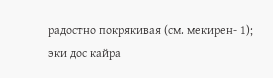радостно покрякивая (см. мекирен- 1);
эки дос кайра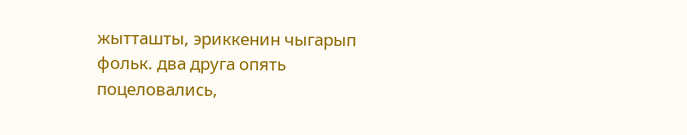жытташты, эриккенин чыгарып фольк. два друга опять поцеловались,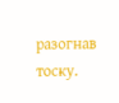разогнав тоску.